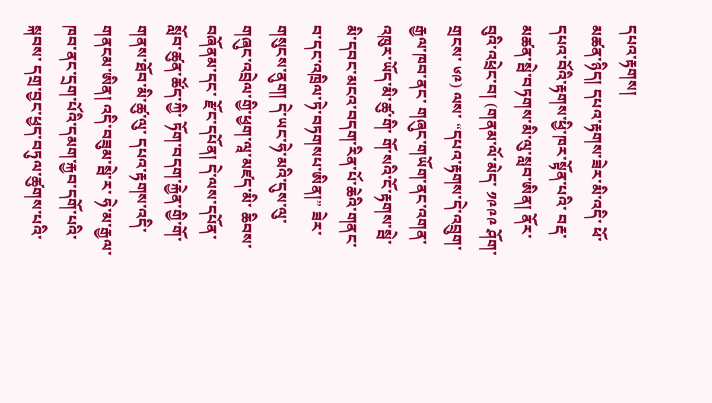དཔའ་རྟགས།
མཚན་ཉིད། དཔའ་རྟགས་ཟེར་མི་འདི་ ཕོ་དཔའ་བོའི་རྟགས་ཕྱི་ཁར་སྟོན་པའི་ བརྡ་མཚན་སྦེ་བཏགས་མི་ལུ་སླབ་ཨིན། ནོར་བུའི་འཕྲེང་བ། (གནམ་ལོ་མེད་ ༡༩༩༩ ཤོག་གྲངས་ ༦༩) ལས་ “དཔའ་རྟགས་དེ་འབྲུག་རྒྱལ་ཁབ་ནང་ གཞུང་གཡོག་ནང་འགན་འཁུར་ཡོད་མི་ཚུ་གི་ གོ་སའི་ངོ་རྟགས་སྦེ་ མི་དབང་མངའ་བདག་རིན་པོ་ཆེའི་གནང་བ་དང་འཁྲིལ་ཏེ་བཏགསཔ་ཨིན།” ཟེར་གསུངས་ནུག། དེ་ཡང་ཧེ་མའི་དུས་ལུ་ གཞུང་འབྲེལ་གྱི་ཕྱག་ལཱ་མཛད་མི་ ཆིབས་བཞོནམ་དང་ རྫོང་དཔོན། དེ་ལས་དཔོན་སློབ་ཚུན་ཚོད་ཀྱི་ ཏོག་བདག་རྐྱེན་གྱི་གོ་གནས་ཐོབ་མི་ཚུ་ལུ་ དཔའ་རྟགས་འདི་གནངམ་ཨིན། འདི་བཟུམ་སྦེ་ར་ ཧེ་མ་རྒྱལ་ཁབ་ནང་དྲག་པོའི་དམག་རྐྱབ་དགོ་པའི་སྐབས་ དགྲ་བྱང་ཕྱད་བཏུལ་ཚུགས་པའི་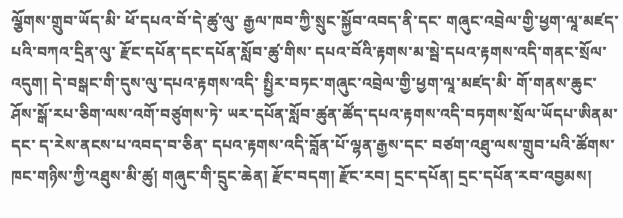ལྕོགས་གྲུབ་ཡོད་མི་ ཕོ་དཔའ་བོ་དེ་ཚུ་ལུ་ རྒྱལ་ཁབ་ཀྱི་སྲུང་སྐྱོབ་འབད་ནི་དང་ གཞུང་འབྲེལ་གྱི་ཕྱག་ལཱ་མཛད་པའི་བཀའ་དྲིན་ལུ་ རྫོང་དཔོན་དང་དཔོན་སློབ་ཚུ་གིས་ དཔའ་བོའི་རྟགས་མ་སྦེ་དཔའ་རྟགས་འདི་གནང་སྲོལ་འདུག། དེ་བསྒང་གི་དུས་ལུ་དཔའ་རྟགས་འདི་ སྤྱིར་བཏང་གཞུང་འབྲེལ་གྱི་ཕྱག་ལཱ་མཛད་མི་ གོ་གནས་ཆུང་ཤོས་སྒོ་རཔ་ཅིག་ལས་འགོ་བཙུགས་ཏེ་ ཡར་དཔོན་སློབ་ཚུན་ཚོད་དཔའ་རྟགས་འདི་བཏགས་སྲོལ་ཡོདཔ་ཨིནམ་དང་ ད་རེས་ནངས་པ་འབད་བ་ཅིན་ དཔའ་རྟགས་འདི་བློན་པོ་ལྷན་རྒྱས་དང་ བཙག་འཐུ་ལས་གྲུབ་པའི་ཚོགས་ཁང་གཉིས་ཀྱི་འཐུས་མི་ཚུ། གཞུང་གི་དྲུང་ཆེན། རྫོང་བདག། རྫོང་རབ། དྲང་དཔོན། དྲང་དཔོན་རབ་འབྱམས།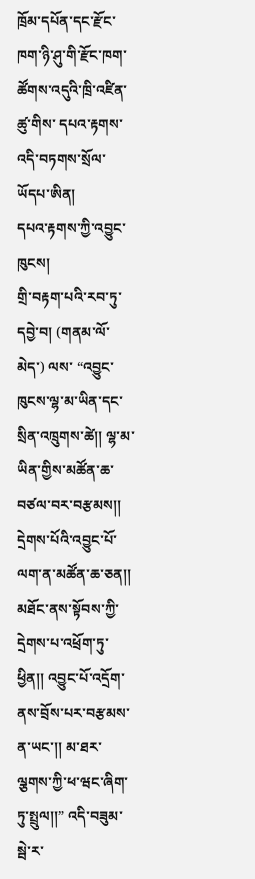ཁྲོམ་དཔོན་དང་རྫོང་ཁག་ཉི་ཤུ་གི་རྫོང་ཁག་ཚོགས་འདུའི་ཁྲི་འཛིན་ཚུ་གིས་ དཔའ་རྟགས་འདི་བཏགས་སྲོལ་ཡོདཔ་ཨིན།
དཔའ་རྟགས་ཀྱི་འབྱུང་ཁུངས།
གྲི་བརྟག་པའི་རབ་ཏུ་དབྱེ་བ། (གནམ་ལོ་མེད་) ལས་ “འབྱུང་ཁུངས་ལྷ་མ་ཡིན་དང་སྲིན་འཁྲུགས་ཚེ།། ལྷ་མ་ཡིན་གྱིས་མཚོན་ཆ་བཙལ་བར་བརྩམས།། དྲེགས་པོའི་འབྱུང་པོ་ལག་ན་མཚོན་ཆ་ཅན།། མཐོང་ནས་སྟོབས་ཀྱི་དྲེགས་པ་འཕྲོག་ཏུ་ཕྱིན།། འབྱུང་པོ་འདྲོག་ནས་བྲོས་པར་བརྩམས་ན་ཡང་།། མ་ཐར་ལྕགས་ཀྱི་ཕ་ཝང་ཞིག་ཏུ་སྤྲུལ།།” འདི་བཟུམ་སྦེ་ར་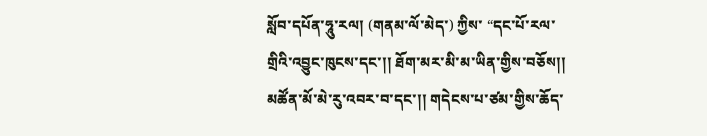སློབ་དཔོན་ཧཱུ་རལ། (གནམ་ལོ་མེད་) ཀྱིས་ “དང་པོ་རལ་གྲིའི་འབྱུང་ཁུངས་དང་།། ཐོག་མར་མི་མ་ཡིན་གྱིས་བཅོས།། མཚོན་མོ་མེ་རུ་འབར་བ་དང་།། གདེངས་པ་ཙམ་གྱིས་ཆོད་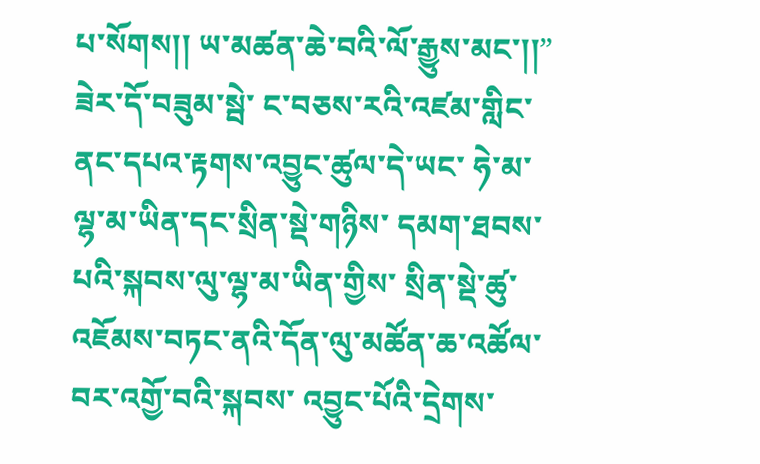པ་སོགས།། ཡ་མཚན་ཆེ་བའི་ལོ་རྒྱུས་མང་།།” ཟེར་དོ་བཟུམ་སྦེ་ ང་བཅས་རའི་འཛམ་གླིང་ནང་དཔའ་རྟགས་འབྱུང་ཚུལ་དེ་ཡང་ ཧེ་མ་ལྷ་མ་ཡིན་དང་སྲིན་སྡེ་གཉིས་ དམག་ཐབས་པའི་སྐབས་ལུ་ལྷ་མ་ཡིན་གྱིས་ སྲིན་སྡེ་ཚུ་འཇོམས་བཏང་ནའི་དོན་ལུ་མཚོན་ཆ་འཚོལ་བར་འགྱོ་བའི་སྐབས་ འབྱུང་པོའི་དྲེགས་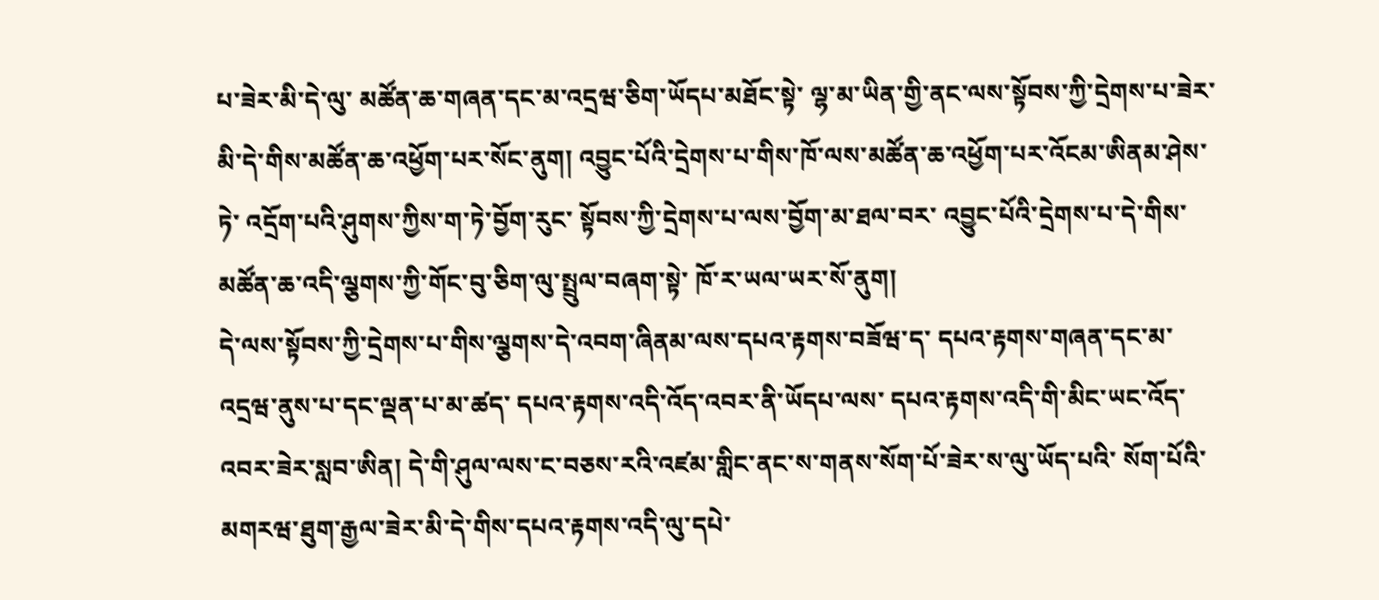པ་ཟེར་མི་དེ་ལུ་ མཚོན་ཆ་གཞན་དང་མ་འདྲཝ་ཅིག་ཡོདཔ་མཐོང་སྟེ་ ལྷ་མ་ཡིན་གྱི་ནང་ལས་སྟོབས་ཀྱི་དྲེགས་པ་ཟེར་མི་དེ་གིས་མཚོན་ཆ་འཕྱོག་པར་སོང་ནུག། འབྱུང་པོའི་དྲེགས་པ་གིས་ཁོ་ལས་མཚོན་ཆ་འཕྱོག་པར་འོངམ་ཨིནམ་ཤེས་ཏེ་ འདྲོག་པའི་ཤུགས་ཀྱིས་ག་ཏེ་བྱོག་རུང་ སྟོབས་ཀྱི་དྲེགས་པ་ལས་བྱོག་མ་ཐལ་བར་ འབྱུང་པོའི་དྲེགས་པ་དེ་གིས་མཚོན་ཆ་འདི་ལྕགས་ཀྱི་གོང་བུ་ཅིག་ལུ་སྤྲུལ་བཞག་སྟེ་ ཁོ་ར་ཡལ་ཡར་སོ་ནུག།
དེ་ལས་སྟོབས་ཀྱི་དྲེགས་པ་གིས་ལྕགས་དེ་འབག་ཞིནམ་ལས་དཔའ་རྟགས་བཟོཝ་ད་ དཔའ་རྟགས་གཞན་དང་མ་འདྲཝ་ནུས་པ་དང་ལྡན་པ་མ་ཚད་ དཔའ་རྟགས་འདི་འོད་འབར་ནི་ཡོདཔ་ལས་ དཔའ་རྟགས་འདི་གི་མིང་ཡང་འོད་འབར་ཟེར་སླབ་ཨིན། དེ་གི་ཤུལ་ལས་ང་བཅས་རའི་འཛམ་གླིང་ནང་ས་གནས་སོག་པོ་ཟེར་ས་ལུ་ཡོད་པའི་ སོག་པོའི་མགརཝ་ཐུག་རྒྱལ་ཟེར་མི་དེ་གིས་དཔའ་རྟགས་འདི་ལུ་དཔེ་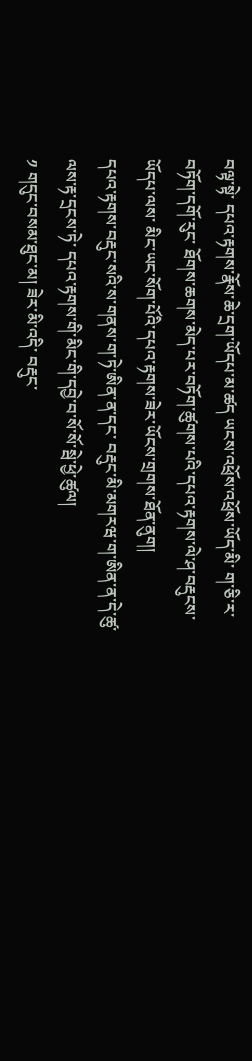བལྟ་སྟེ་ དཔའ་རྟགས་རྣོས་ཆེ་དྲག་ཡོདཔ་མ་ཚད ཡངས་འཕྲོས་འཕྲོས་ཡོད་མི་ ག་ཅི་ར་བཏོག་དགོ་རུང་ ཐོགས་ཆགས་མེད་པར་བཏོག་ཚུགས་པའི་དཔའ་རྟགས་ལེ་ཤ་བརྡུངས་ཡོདཔ་ལས་ མིང་ཡང་སོག་པོའི་དཔའ་རྟགས་ཟེར་ཡོངས་གྲགས་ཐོན་ནུག།
དཔའ་རྟགས་བརྡུང་སའི་ས་གནས་ག་ཏེ་ཨིན་ན་དང་ བརྡུང་མི་མགརཝ་ག་ཨིན་ན་དེ་ཚུ་ལས་རྟ་དྲངས་ཏེ་ དཔའ་རྟགས་གི་མིང་གི་དབྱེ་བ་སོ་སོ་སྦེ་ཕྱེ་ཚུལ།
༡ གདུང་བསམ་ཐུང་མ། ཟེར་མི་འདི་ བརྡུང་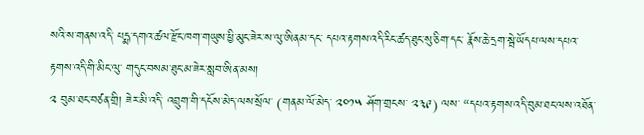སའི་ས་གནས་འདི་ པདྨ་དགའ་ཚལ་རྫོང་ཁག་གཡུས་ཕྱི་མུང་ཟེར་ས་ལུ་ཨིནམ་དང་ དཔའ་རྟགས་འདི་རིང་ཚད་ཐུང་སུ་ཅིག་དང་ རྣོས་ཆེ་དྲག་སྦེ་ཡོདཔ་ལས་དཔའ་རྟགས་འདི་གི་མིང་ལུ་ གདུང་བསམ་ཐུང་མ་ཟེར་སླབ་ཨིན་མས།
༢ བུམ་ཐང་བཙན་གྲི། ཟེར་མི་འདི་ འབྲུག་གི་དངོས་མེད་ལས་སྲོལ་ (གནམ་ལོ་མེད་ ༢༠༡༥ ཤོག་གྲངས་ ༢༣༩) ལས་ “དཔའ་རྟགས་འདི་བུམ་ཐང་ལས་འཐོན་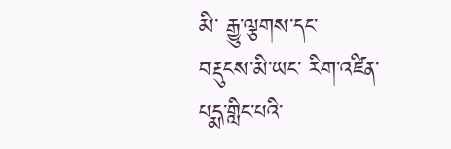མི་ རྒྱུ་ལྕགས་དང་ བརྡུངས་མི་ཡང་ རིག་འཛིན་པདྨ་གླིང་པའི་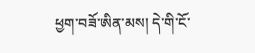ཕྱག་བཟོ་ཨིན་མས། དེ་གི་ངོ་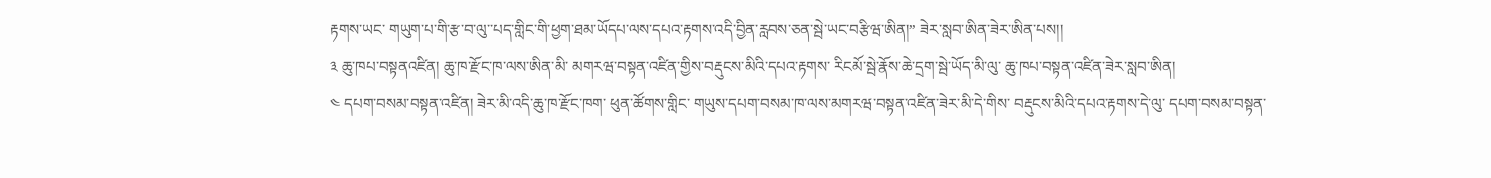རྟགས་ཡང་ གཡུག་པ་གི་རྩ་བ་ལུ་་པད་གླིང་གི་ཕྱག་ཐམ་ཡོདཔ་ལས་དཔའ་རྟགས་འདི་བྱིན་རླབས་ཅན་སྦེ་ཡང་བརྩིཝ་ཨིན།” ཟེར་སླབ་ཨིན་ཟེར་ཨིན་པས།།
༣ ཆུ་ཁཔ་བསྟནའཛིན། ཆུ་ཁ་རྫོང་ཁ་ལས་ཨིན་མི་ མགརཝ་བསྟན་འཛིན་གྱིས་བརྡུངས་མིའི་དཔའ་རྟགས་ རིངམོ་སྦེ་རྣོས་ཆེ་དྲག་སྦེ་ཡོད་མི་ལུ་ ཆུ་ཁཔ་བསྟན་འཛིན་ཟེར་སླབ་ཨིན།
༤ དཔག་བསམ་བསྟན་འཛིན། ཟེར་མི་འདི་ཆུ་ཁ་རྫོང་ཁག་ ཕུན་ཚོགས་གླིང་ གཡུས་དཔག་བསམ་ཁ་ལས་མགརཝ་བསྟན་འཛིན་ཟེར་མི་དེ་གིས་ བརྡུངས་མིའི་དཔའ་རྟགས་དེ་ལུ་ དཔག་བསམ་བསྟན་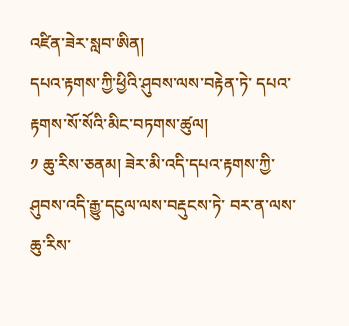འཛིན་ཟེར་སླབ་ཨིན།
དཔའ་རྟགས་ཀྱི་ཕྱིའི་ཤུབས་ལས་བརྟེན་ཏེ་ དཔའ་རྟགས་སོ་སོའི་མིང་བཏགས་ཚུལ།
༡ ཆུ་རིས་ཅནམ། ཟེར་མི་འདི་དཔའ་རྟགས་ཀྱི་ཤུབས་འདི་རྒྱུ་དངུལ་ལས་བརྡུངས་ཏེ་ བར་ན་ལས་ཆུ་རིས་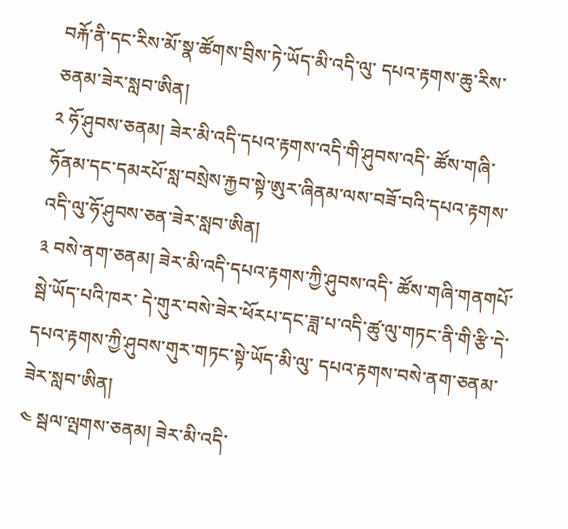བརྐོ་ནི་དང་རིས་མོ་སྣ་ཚོགས་བྲིས་ཏེ་ཡོད་མི་འདི་ལུ་ དཔའ་རྟགས་ཆུ་རིས་ཅནམ་ཟེར་སླབ་ཨིན།
༢ ཧོ་ཤུབས་ཅནམ། ཟེར་མི་འདི་དཔའ་རྟགས་འདི་གི་ཤུབས་འདི་ ཚོས་གཞི་ཧོནམ་དང་དམརཔོ་སླ་བསྲེས་རྐྱབ་སྟེ་ཨུར་ཞིནམ་ལས་བཟོ་བའི་དཔའ་རྟགས་འདི་ལུ་ཧོ་ཤུབས་ཅན་ཟེར་སླབ་ཨིན།
༣ བསེ་ནག་ཅནམ། ཟེར་མི་འདི་དཔའ་རྟགས་ཀྱི་ཤུབས་འདི་ ཚོས་གཞི་གནགཔོ་སྦེ་ཡོད་པའི་ཁར་ དེ་གུར་བསེ་ཟེར་ཕོརཔ་དང་ཟླ་པ་འདི་ཚུ་ལུ་གཏང་ནི་གི་རྩི་དེ་ དཔའ་རྟགས་ཀྱི་ཤུབས་གུར་གཏང་སྟེ་ཡོད་མི་ལུ་ དཔའ་རྟགས་བསེ་ནག་ཅནམ་ཟེར་སླབ་ཨིན།
༤ སྦལ་ལྤགས་ཅནམ། ཟེར་མི་འདི་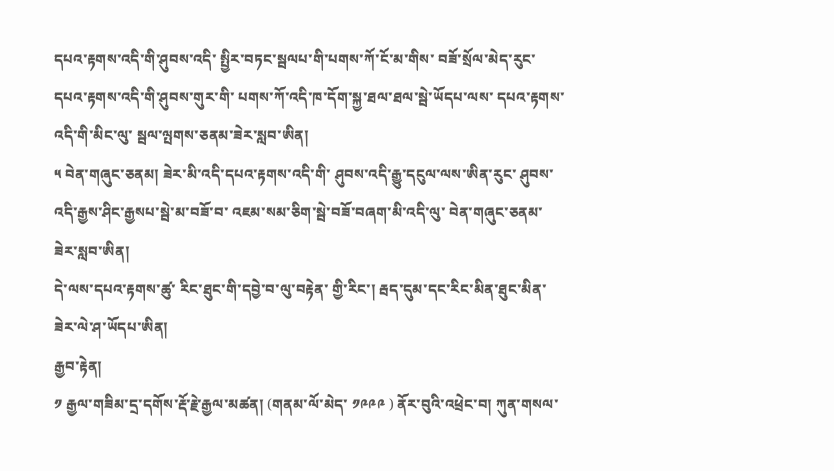དཔའ་རྟགས་འདི་གི་ཤུབས་འདི་ སྤྱིར་བཏང་སྦལཔ་གི་པགས་ཀོ་ངོ་མ་གིས་ བཟོ་སྲོལ་མེད་རུང་དཔའ་རྟགས་འདི་གི་ཤུབས་གུར་གི་ པགས་ཀོ་འདི་ཁ་དོག་སྐྱ་ཐལ་ཐལ་སྦེ་ཡོདཔ་ལས་ དཔའ་རྟགས་འདི་གི་མིང་ལུ་ སྦལ་ལྤགས་ཅནམ་ཟེར་སླབ་ཨིན།
༥ བེན་གཞུང་ཅནམ། ཟེར་མི་འདི་དཔའ་རྟགས་འདི་གི་ ཤུབས་འདི་རྒྱུ་དངུལ་ལས་ཨིན་རུང་ ཤུབས་འདི་རྒྱས་ཤིང་རྒྱསཔ་སྦེ་མ་བཟོ་བ་ འཇམ་སམ་ཅིག་སྦེ་བཟོ་བཞག་མི་འདི་ལུ་ བེན་གཞུང་ཅནམ་ཟེར་སླབ་ཨིན།
དེ་ལས་དཔའ་རྟགས་ཚུ་ རིང་ཐུང་གི་དབྱེ་བ་ལུ་བརྟེན་ གྱི་རིང་། རྦད་དུམ་དང་རིང་མིན་ཐུང་མིན་ཟེར་ལེ་ཤ་ཡོདཔ་ཨིན།
རྒྱབ་རྟེན།
༡ རྒྱལ་གཟིམ་དྲ་དགོས་རྡོ་རྗེ་རྒྱལ་མཚན། (གནམ་ལོ་མེད་ ༡༩༩༩ ) ནོར་བུའི་འཕྲེང་བ། ཀུན་གསལ་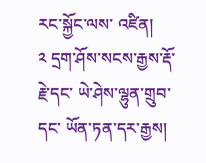རང་སྐྱོང་ལས་ འཛིན།
༢ དྲག་ཤོས་སངས་རྒྱས་རྡོ་རྗེ་དང་ ཡེ་ཤེས་ལྷུན་གྲུབ་དང་ ཡོན་ཏན་དར་རྒྱས།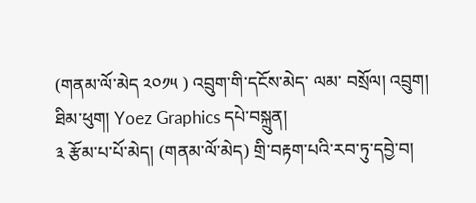(གནམ་ལོ་མེད ༢༠༡༥ ) འབྲུག་གི་དངོས་མེད་ ལམ་ བསྲོལ། འབྲུག། ཐིམ་ཕུག། Yoez Graphics དཔེ་བསྐྲུན།
༣ རྩོམ་པ་པོ་མེད། (གནམ་ལོ་མེད) གྲི་བརྟག་པའི་རབ་ཏུ་དབྱེ་བ།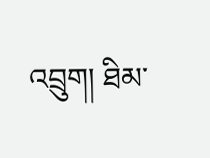འབྲུག། ཐིམ་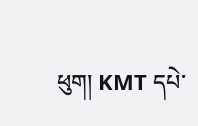ཕུག། KMT དཔེ་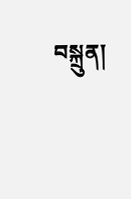བསྐྲུན།